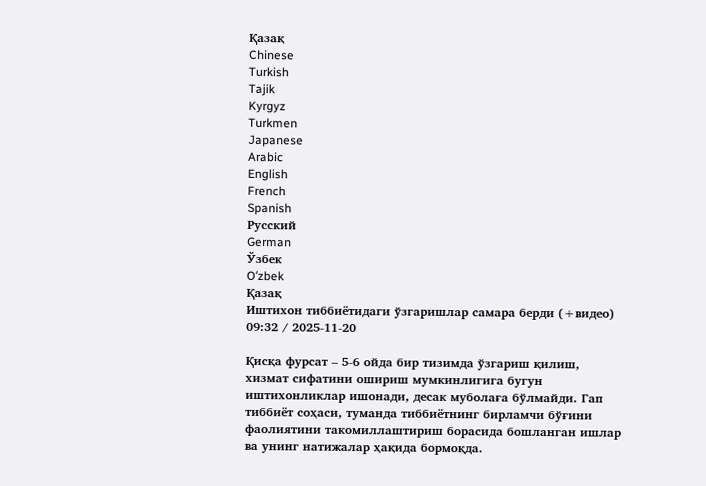Қазақ
Chinese
Turkish
Tajik
Kyrgyz
Turkmen
Japanese
Arabic
English
French
Spanish
Русский
German
Ўзбек
Oʻzbek
Қазақ
Иштихон тиббиётидаги ўзгаришлар самара берди (+видео)
09:32 / 2025-11-20

Қисқа фурсат – 5-6 ойда бир тизимда ўзгариш қилиш, хизмат сифатини ошириш мумкинлигига бугун иштихонликлар ишонади, десак муболаға бўлмайди. Гап тиббиёт соҳаси, туманда тиббиётнинг бирламчи бўғини фаолиятини такомиллаштириш борасида бошланган ишлар ва унинг натижалар ҳақида бормоқда.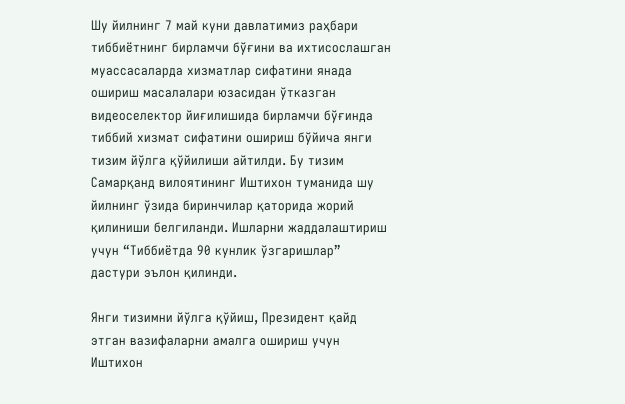Шу йилнинг 7 май куни давлатимиз раҳбари тиббиётнинг бирламчи бўғини ва ихтисослашган муассасаларда хизматлар сифатини янада ошириш масалалари юзасидан ўтказган видеоселектор йиғилишида бирламчи бўғинда тиббий хизмат сифатини ошириш бўйича янги тизим йўлга қўйилиши айтилди. Бу тизим Самарқанд вилоятининг Иштихон туманида шу йилнинг ўзида биринчилар қаторида жорий қилиниши белгиланди. Ишларни жаддалаштириш учун “Тиббиётда 90 кунлик ўзгаришлар” дастури эълон қилинди.

Янги тизимни йўлга қўйиш, Президент қайд этган вазифаларни амалга ошириш учун Иштихон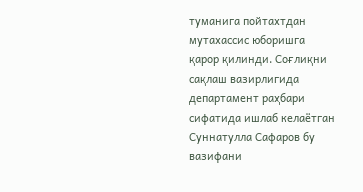туманига пойтахтдан мутахассис юборишга қарор қилинди. Соғлиқни сақлаш вазирлигида департамент раҳбари сифатида ишлаб келаётган Суннатулла Сафаров бу вазифани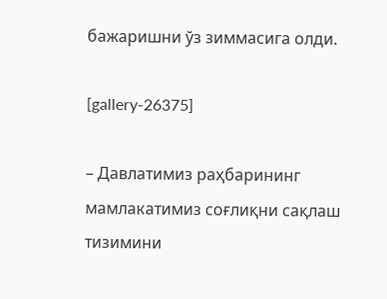бажаришни ўз зиммасига олди.

[gallery-26375]

– Давлатимиз раҳбарининг мамлакатимиз соғлиқни сақлаш тизимини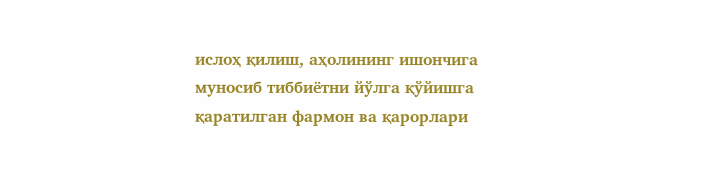ислоҳ қилиш, аҳолининг ишончига муносиб тиббиётни йўлга қўйишга қаратилган фармон ва қарорлари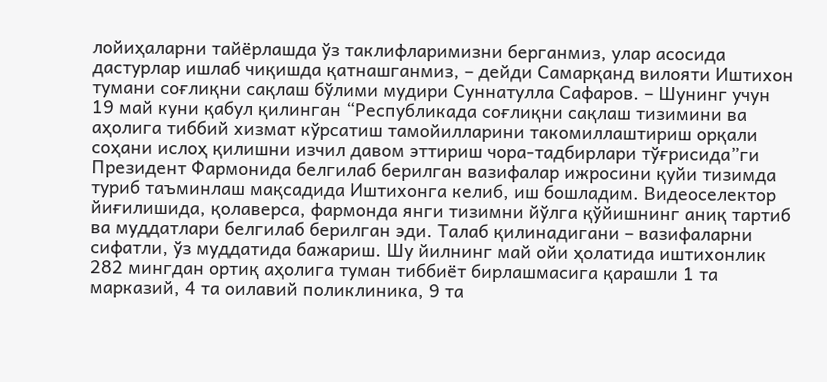лойиҳаларни тайёрлашда ўз таклифларимизни берганмиз, улар асосида дастурлар ишлаб чиқишда қатнашганмиз, – дейди Самарқанд вилояти Иштихон тумани соғлиқни сақлаш бўлими мудири Суннатулла Сафаров. – Шунинг учун 19 май куни қабул қилинган “Республикада соғлиқни сақлаш тизимини ва аҳолига тиббий хизмат кўрсатиш тамойилларини такомиллаштириш орқали соҳани ислоҳ қилишни изчил давом эттириш чора-тадбирлари тўғрисида”ги Президент Фармонида белгилаб берилган вазифалар ижросини қуйи тизимда туриб таъминлаш мақсадида Иштихонга келиб, иш бошладим. Видеоселектор йиғилишида, қолаверса, фармонда янги тизимни йўлга қўйишнинг аниқ тартиб ва муддатлари белгилаб берилган эди. Талаб қилинадигани – вазифаларни сифатли, ўз муддатида бажариш. Шу йилнинг май ойи ҳолатида иштихонлик 282 мингдан ортиқ аҳолига туман тиббиёт бирлашмасига қарашли 1 та марказий, 4 та оилавий поликлиника, 9 та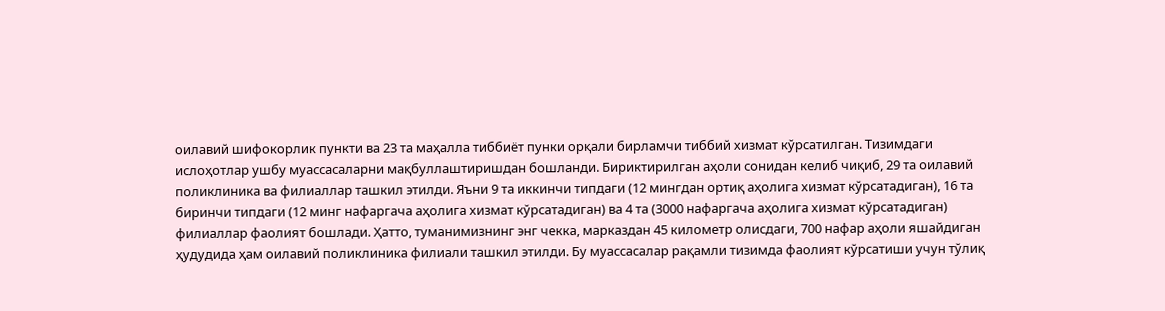оилавий шифокорлик пункти ва 23 та маҳалла тиббиёт пунки орқали бирламчи тиббий хизмат кўрсатилган. Тизимдаги ислоҳотлар ушбу муассасаларни мақбуллаштиришдан бошланди. Бириктирилган аҳоли сонидан келиб чиқиб, 29 та оилавий поликлиника ва филиаллар ташкил этилди. Яъни 9 та иккинчи типдаги (12 мингдан ортиқ аҳолига хизмат кўрсатадиган), 16 та биринчи типдаги (12 минг нафаргача аҳолига хизмат кўрсатадиган) ва 4 та (3000 нафаргача аҳолига хизмат кўрсатадиган) филиаллар фаолият бошлади. Ҳатто, туманимизнинг энг чекка, марказдан 45 километр олисдаги, 700 нафар аҳоли яшайдиган ҳудудида ҳам оилавий поликлиника филиали ташкил этилди. Бу муассасалар рақамли тизимда фаолият кўрсатиши учун тўлиқ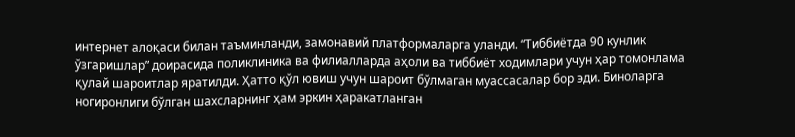интернет алоқаси билан таъминланди, замонавий платформаларга уланди. “Тиббиётда 90 кунлик ўзгаришлар” доирасида поликлиника ва филиалларда аҳоли ва тиббиёт ходимлари учун ҳар томонлама қулай шароитлар яратилди. Ҳатто қўл ювиш учун шароит бўлмаган муассасалар бор эди. Биноларга ногиронлиги бўлган шахсларнинг ҳам эркин ҳаракатланган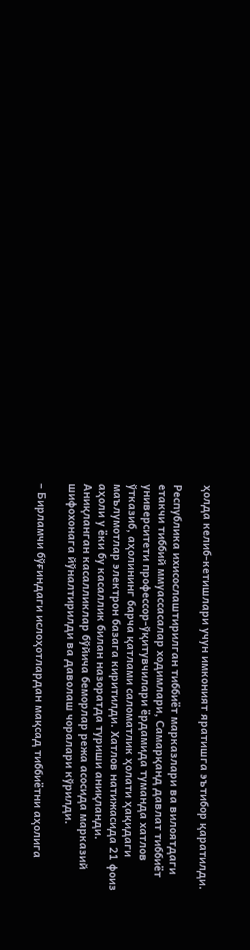ҳолда келиб-кетишлари учун имконият яратишга эътибор қаратилди.

Республика ихисослаштирилган тиббиёт марказлари ва вилоятдаги етакчи тиббий ммуассасалар ходимлари, Самарқанд давлат тиббиёт университети профессор-ўқитувчилари ёрдамида туманда хатлов ўтказиб, аҳолининг барча қатлами саломатлик ҳолати ҳақидаги маълумотлар электрон базага киритилди. Хатлов натижасида 21 фоиз аҳоли у ёки бу касаллик билан назоратда туриши аниқланди. Аниқланган касалликлар бўйича беморлар режа асосида марказий шифохонага йўналтирилди ва даволаш чоралари кўрилди.

– Бирламчи бўғиндаги ислоҳотлардан мақсад тиббиётни аҳолига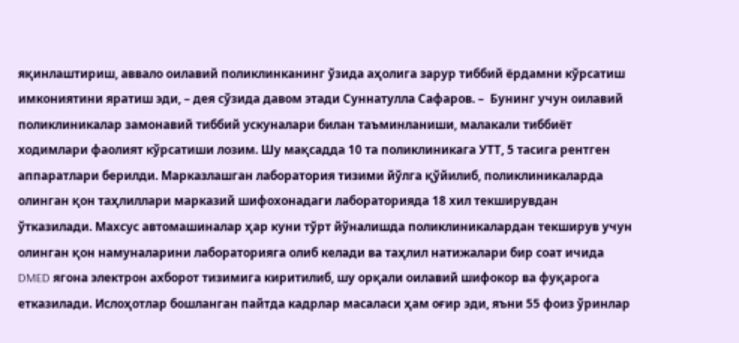яқинлаштириш, аввало оилавий поликлинканинг ўзида аҳолига зарур тиббий ёрдамни кўрсатиш имкониятини яратиш эди, – дея сўзида давом этади Суннатулла Сафаров. –  Бунинг учун оилавий поликлиникалар замонавий тиббий ускуналари билан таъминланиши, малакали тиббиёт ходимлари фаолият кўрсатиши лозим. Шу мақсадда 10 та поликлиникага УТТ, 5 тасига рентген аппаратлари берилди. Марказлашган лаборатория тизими йўлга қўйилиб, поликлиникаларда олинган қон таҳлиллари марказий шифохонадаги лабораторияда 18 хил текширувдан ўтказилади. Махсус автомашиналар ҳар куни тўрт йўналишда поликлиникалардан текширув учун олинган қон намуналарини лабораторияга олиб келади ва таҳлил натижалари бир соат ичида DMED ягона электрон ахборот тизимига киритилиб, шу орқали оилавий шифокор ва фуқарога етказилади. Ислоҳотлар бошланган пайтда кадрлар масаласи ҳам оғир эди, яъни 55 фоиз ўринлар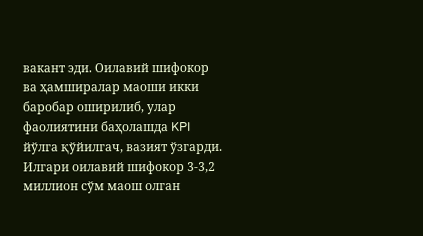вакант эди. Оилавий шифокор ва ҳамширалар маоши икки баробар оширилиб, улар фаолиятини баҳолашда KPI йўлга қўйилгач, вазият ўзгарди. Илгари оилавий шифокор 3-3,2 миллион сўм маош олган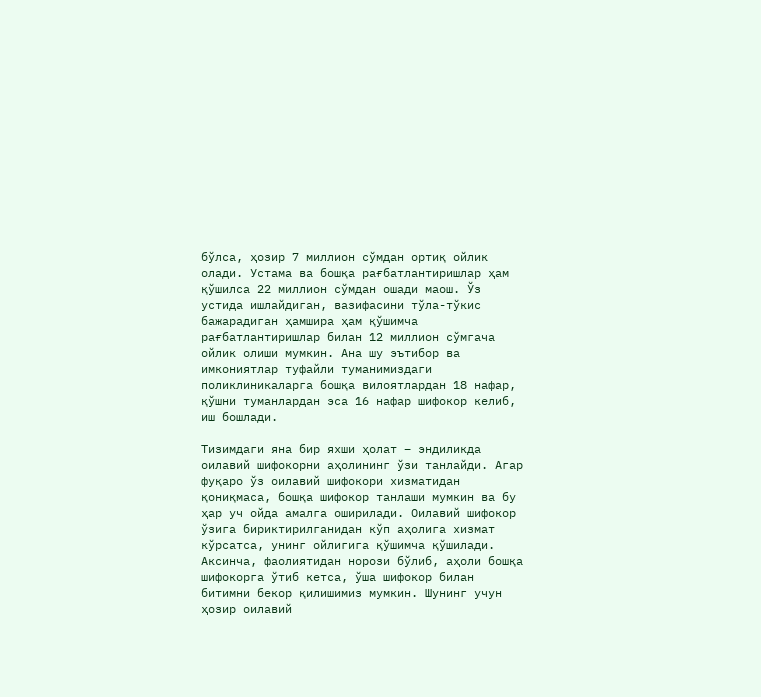бўлса, ҳозир 7 миллион сўмдан ортиқ ойлик олади. Устама ва бошқа рағбатлантиришлар ҳам қўшилса 22 миллион сўмдан ошади маош. Ўз устида ишлайдиган, вазифасини тўла-тўкис бажарадиган ҳамшира ҳам қўшимча рағбатлантиришлар билан 12 миллион сўмгача ойлик олиши мумкин. Ана шу эътибор ва имкониятлар туфайли туманимиздаги поликлиникаларга бошқа вилоятлардан 18 нафар, қўшни туманлардан эса 16 нафар шифокор келиб, иш бошлади.

Тизимдаги яна бир яхши ҳолат – эндиликда оилавий шифокорни аҳолининг ўзи танлайди. Агар фуқаро ўз оилавий шифокори хизматидан қониқмаса, бошқа шифокор танлаши мумкин ва бу ҳар уч ойда амалга оширилади. Оилавий шифокор ўзига бириктирилганидан кўп аҳолига хизмат кўрсатса, унинг ойлигига қўшимча қўшилади. Аксинча, фаолиятидан норози бўлиб, аҳоли бошқа шифокорга ўтиб кетса, ўша шифокор билан битимни бекор қилишимиз мумкин. Шунинг учун ҳозир оилавий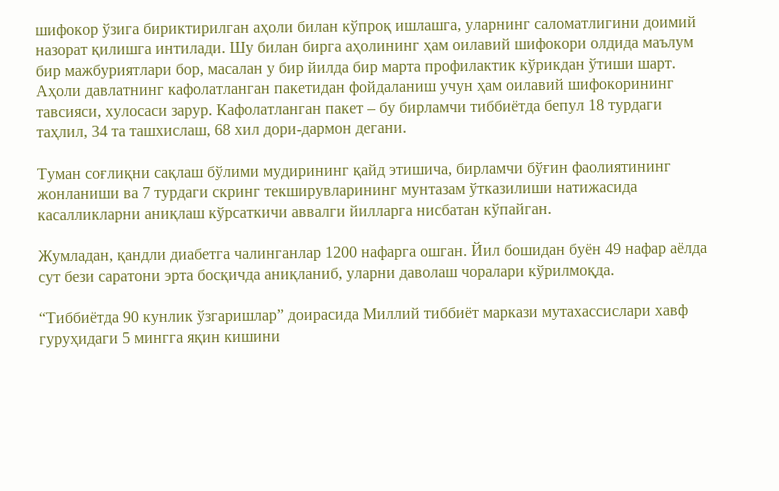шифокор ўзига бириктирилган аҳоли билан кўпроқ ишлашга, уларнинг саломатлигини доимий назорат қилишга интилади. Шу билан бирга аҳолининг ҳам оилавий шифокори олдида маълум бир мажбуриятлари бор, масалан у бир йилда бир марта профилактик кўрикдан ўтиши шарт. Аҳоли давлатнинг кафолатланган пакетидан фойдаланиш учун ҳам оилавий шифокорининг тавсияси, хулосаси зарур. Кафолатланган пакет – бу бирламчи тиббиётда бепул 18 турдаги таҳлил, 34 та ташхислаш, 68 хил дори-дармон дегани.

Туман соғлиқни сақлаш бўлими мудирининг қайд этишича, бирламчи бўғин фаолиятининг жонланиши ва 7 турдаги скринг текширувларининг мунтазам ўтказилиши натижасида касалликларни аниқлаш кўрсаткичи аввалги йилларга нисбатан кўпайган.

Жумладан, қандли диабетга чалинганлар 1200 нафарга ошган. Йил бошидан буён 49 нафар аёлда сут бези саратони эрта босқичда аниқланиб, уларни даволаш чоралари кўрилмоқда.

“Тиббиётда 90 кунлик ўзгаришлар” доирасида Миллий тиббиёт маркази мутахассислари хавф гуруҳидаги 5 мингга яқин кишини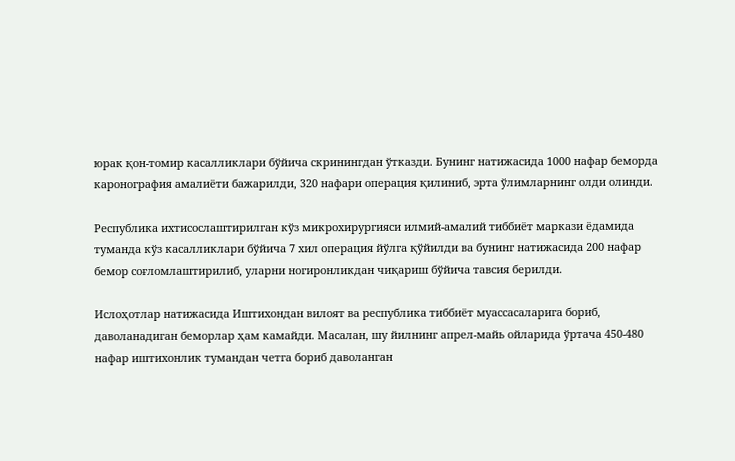юрак қон-томир касалликлари бўйича скринингдан ўтказди. Бунинг натижасида 1000 нафар беморда каронография амалиёти бажарилди, 320 нафари операция қилиниб, эрта ўлимларнинг олди олинди.

Республика ихтисослаштирилган кўз микрохирургияси илмий-амалий тиббиёт маркази ёдамида туманда кўз касалликлари бўйича 7 хил операция йўлга қўйилди ва бунинг натижасида 200 нафар бемор соғломлаштирилиб, уларни ногиронликдан чиқариш бўйича тавсия берилди.

Ислоҳотлар натижасида Иштихондан вилоят ва республика тиббиёт муассасаларига бориб, даволанадиган беморлар ҳам камайди. Масалан, шу йилнинг апрел-майь ойларида ўртача 450-480 нафар иштихонлик тумандан четга бориб даволанган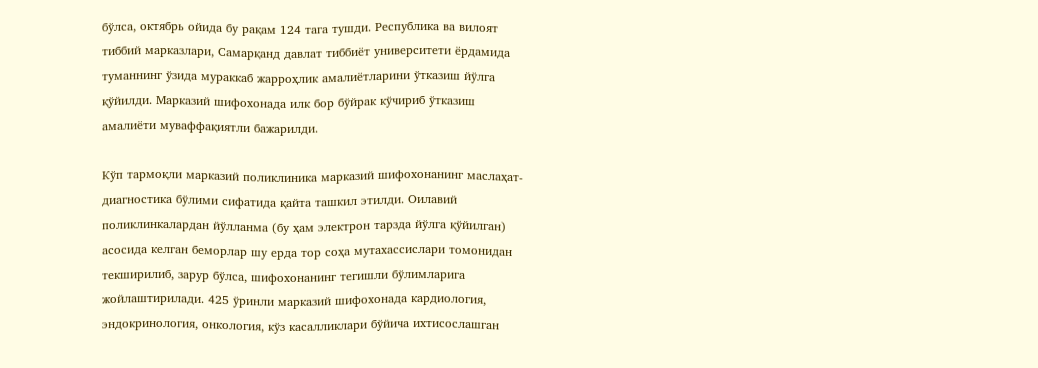бўлса, октябрь ойида бу рақам 124 тага тушди. Республика ва вилоят тиббий марказлари, Самарқанд давлат тиббиёт университети ёрдамида туманнинг ўзида мураккаб жарроҳлик амалиётларини ўтказиш йўлга қўйилди. Марказий шифохонада илк бор бўйрак кўчириб ўтказиш амалиёти муваффақиятли бажарилди.

Кўп тармоқли марказий поликлиника марказий шифохонанинг маслаҳат-диагностика бўлими сифатида қайта ташкил этилди. Оилавий поликлинкалардан йўлланма (бу ҳам электрон тарзда йўлга қўйилган) асосида келган беморлар шу ерда тор соҳа мутахассислари томонидан текширилиб, зарур бўлса, шифохонанинг тегишли бўлимларига жойлаштирилади. 425 ўринли марказий шифохонада кардиология, эндокринология, онкология, кўз касалликлари бўйича ихтисослашган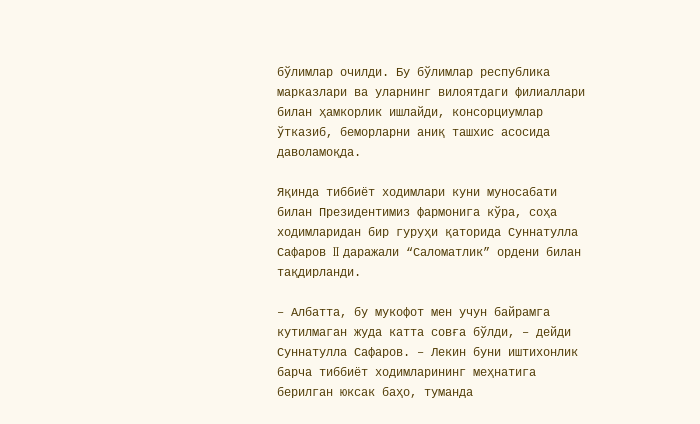бўлимлар очилди. Бу бўлимлар республика марказлари ва уларнинг вилоятдаги филиаллари билан ҳамкорлик ишлайди, консорциумлар ўтказиб, беморларни аниқ ташхис асосида даволамоқда.

Яқинда тиббиёт ходимлари куни муносабати билан Президентимиз фармонига кўра, соҳа ходимларидан бир гуруҳи қаторида Суннатулла Сафаров II даражали “Саломатлик” ордени билан тақдирланди.

– Албатта, бу мукофот мен учун байрамга кутилмаган жуда катта совға бўлди, – дейди Суннатулла Сафаров. – Лекин буни иштихонлик барча тиббиёт ходимларининг меҳнатига берилган юксак баҳо, туманда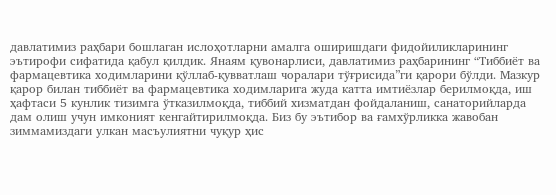давлатимиз раҳбари бошлаган ислоҳотларни амалга оширишдаги фидойиликларининг эътирофи сифатида қабул қилдик. Янаям қувонарлиси, давлатимиз раҳбарининг “Тиббиёт ва фармацевтика ходимларини қўллаб-қувватлаш чоралари тўғрисида”ги қарори бўлди. Мазкур қарор билан тиббиёт ва фармацевтика ходимларига жуда катта имтиёзлар берилмоқда, иш ҳафтаси 5 кунлик тизимга ўтказилмоқда, тиббий хизматдан фойдаланиш, санаторийларда дам олиш учун имконият кенгайтирилмоқда. Биз бу эътибор ва ғамхўрликка жавобан зиммамиздаги улкан масъулиятни чуқур ҳис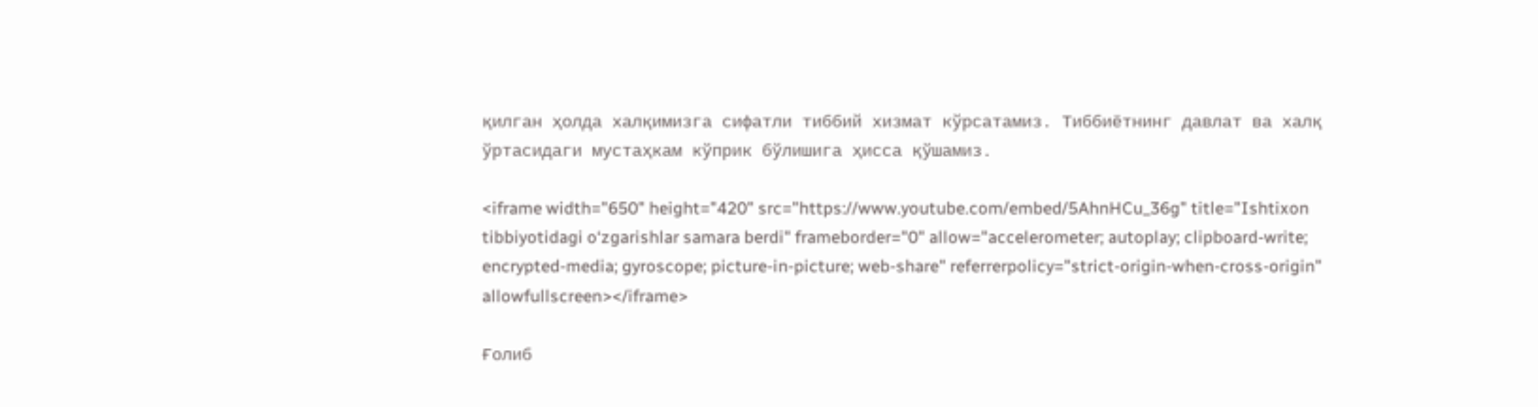қилган ҳолда халқимизга сифатли тиббий хизмат кўрсатамиз. Тиббиётнинг давлат ва халқ ўртасидаги мустаҳкам кўприк бўлишига ҳисса қўшамиз.

<iframe width="650" height="420" src="https://www.youtube.com/embed/5AhnHCu_36g" title="Ishtixon tibbiyotidagi o‘zgarishlar samara berdi" frameborder="0" allow="accelerometer; autoplay; clipboard-write; encrypted-media; gyroscope; picture-in-picture; web-share" referrerpolicy="strict-origin-when-cross-origin" allowfullscreen></iframe>

Ғолиб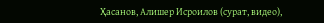Ҳасанов, Алишер Исроилов (сурат, видео),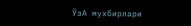ЎзА мухбирлари